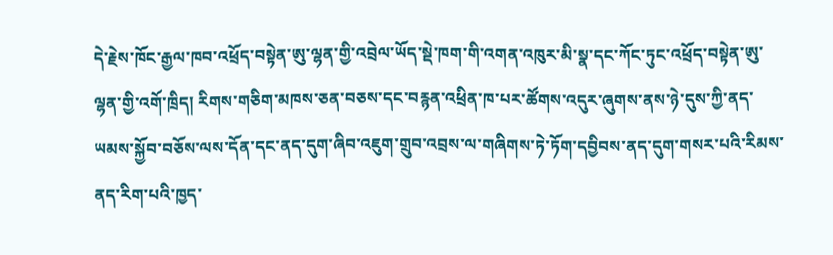དེ་རྗེས་ཁོང་རྒྱལ་ཁབ་འཕྲོད་བསྟེན་ཨུ་ལྷན་གྱི་འབྲེལ་ཡོད་སྡེ་ཁག་གི་འགན་འཁུར་མི་སྣ་དང་ཀོང་ཏུང་འཕྲོད་བསྟེན་ཨུ་ལྷན་གྱི་འགོ་ཁྲིད། རིགས་གཅིག་མཁས་ཅན་བཅས་དང་བརྙན་འཕྲིན་ཁ་པར་ཚོགས་འདུར་ཞུགས་ནས་ཉེ་དུས་ཀྱི་ནད་ཡམས་སྐྱོབ་བཅོས་ལས་དོན་དང་ནད་དུག་ཞིབ་འཇུག་གྲུབ་འབྲས་ལ་གཞིགས་ཏེ་ཏོག་དབྱིབས་ནད་དུག་གསར་པའི་རིམས་ནད་རིག་པའི་ཁྱད་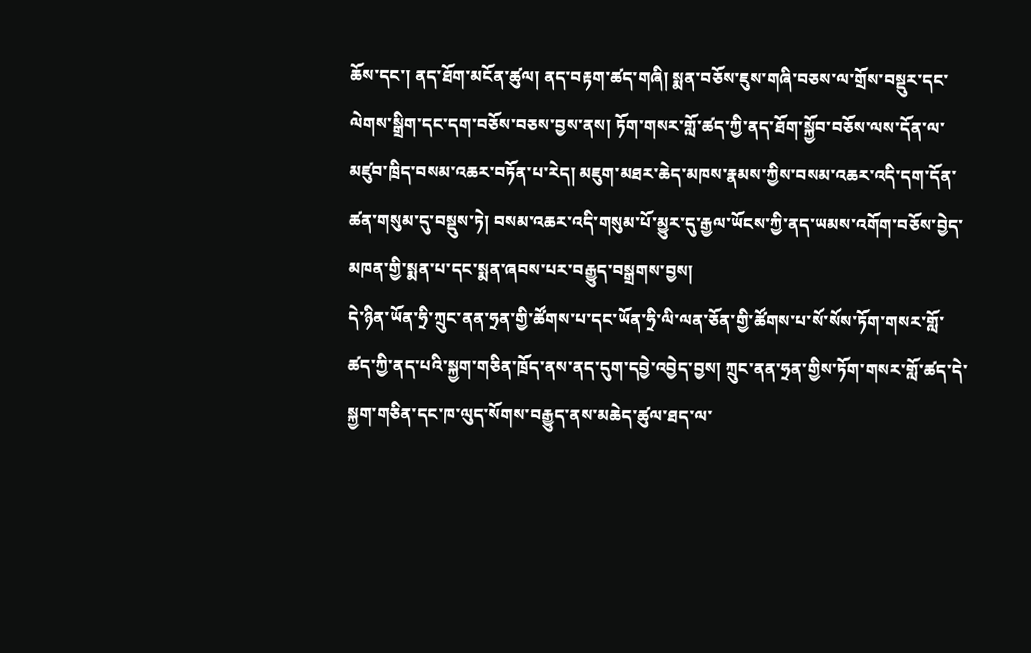ཆོས་དང་། ནད་ཐོག་མངོན་ཚུལ། ནད་བརྟག་ཚད་གཞི། སྨན་བཅོས་ཇུས་གཞི་བཅས་ལ་གྲོས་བསྡུར་དང་ལེགས་སྒྲིག་དང་དག་བཅོས་བཅས་བྱས་ནས། ཏོག་གསར་གློ་ཚད་ཀྱི་ནད་ཐོག་སྐྱོབ་བཅོས་ལས་དོན་ལ་མཛུབ་ཁྲིད་བསམ་འཆར་བཏོན་པ་རེད། མཇུག་མཐར་ཆེད་མཁས་རྣམས་ཀྱིས་བསམ་འཆར་འདི་དག་དོན་ཚན་གསུམ་དུ་བསྡུས་ཏེ། བསམ་འཆར་འདི་གསུམ་པོ་མྱུར་དུ་རྒྱལ་ཡོངས་ཀྱི་ནད་ཡམས་འགོག་བཅོས་བྱེད་མཁན་གྱི་སྨན་པ་དང་སྨན་ཞབས་པར་བརྒྱུད་བསྒྲགས་བྱས།
དེ་ཉིན་ཡོན་ཧྲི་ཀྲུང་ནན་ཧྲན་གྱི་ཚོགས་པ་དང་ཡོན་ཧྲི་ལི་ལན་ཅོན་གྱི་ཚོགས་པ་སོ་སོས་ཏོག་གསར་གློ་ཚད་ཀྱི་ནད་པའི་སྐྱག་གཅིན་ཁྲོད་ནས་ནད་དུག་དབྱེ་འབྱེད་བྱས། ཀྲུང་ནན་ཧྲན་གྱིས་ཏོག་གསར་གློ་ཚད་དེ་སྐྱག་གཅིན་དང་ཁ་ལུད་སོགས་བརྒྱུད་ནས་མཆེད་ཚུལ་ཐད་ལ་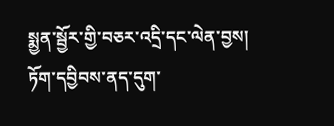སྨྱན་སྦྱོར་གྱི་བཅར་འདྲི་དང་ལེན་བྱས།
ཏོག་དབྱིབས་ནད་དུག་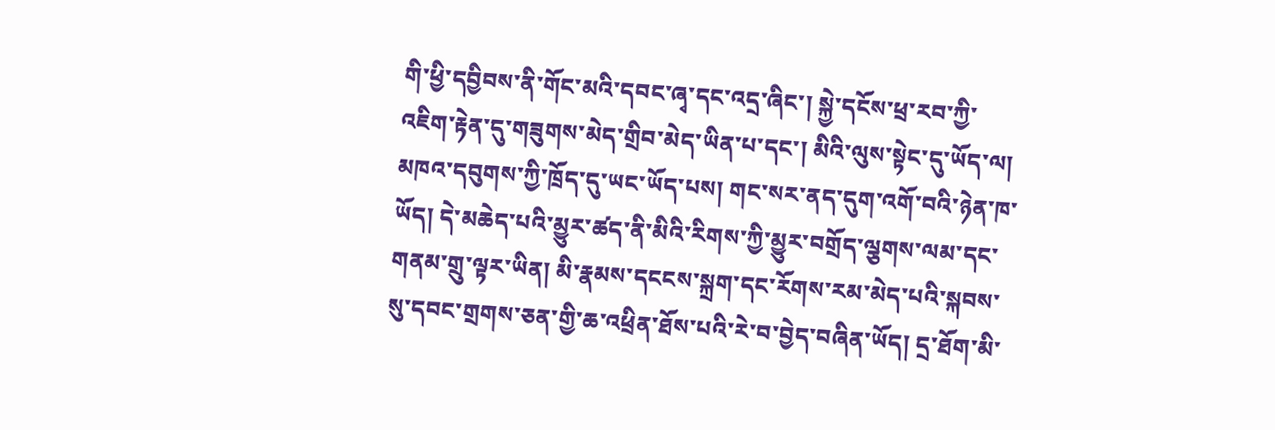གི་ཕྱི་དབྱིབས་ནི་གོང་མའི་དབང་ཞྭ་དང་འདྲ་ཞིང་། སྐྱེ་དངོས་ཕྲ་རབ་ཀྱི་འཇིག་རྟེན་དུ་གཟུགས་མེད་གྲིབ་མེད་ཡིན་པ་དང་། མིའི་ལུས་སྟེང་དུ་ཡོད་ལ། མཁའ་དབུགས་ཀྱི་ཁྲོད་དུ་ཡང་ཡོད་པས། གང་སར་ནད་དུག་འགོ་བའི་ཉེན་ཁ་ཡོད། དེ་མཆེད་པའི་མྱུར་ཚད་ནི་མིའི་རིགས་ཀྱི་མྱུར་བགྲོད་ལྕགས་ལམ་དང་གནམ་གྲུ་ལྟར་ཡིན། མི་རྣམས་དངངས་སྐྲག་དང་རོགས་རམ་མེད་པའི་སྐབས་སུ་དབང་གྲགས་ཅན་གྱི་ཆ་འཕྲིན་ཐོས་པའི་རེ་བ་བྱེད་བཞིན་ཡོད། དྲ་ཐོག་མི་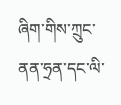ཞིག་གིས་ཀྲུང་ནན་ཧྲན་དང་ལི་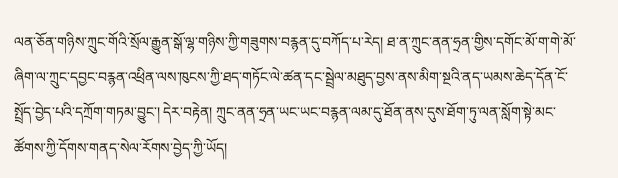ལན་ཅོན་གཉིས་ཀྲུང་གོའི་སྲོལ་རྒྱུན་སྒོ་ལྷ་གཉིས་ཀྱི་གཟུགས་བརྙན་དུ་བཀོད་པ་རེད། ཐ་ན་ཀྲུང་ནན་ཧྲན་གྱིས་དགོང་མོ་ག་གེ་མོ་ཞིག་ལ་ཀྲུང་དབྱང་བརྙན་འཕྲིན་ལས་ཁུངས་ཀྱི་ཐད་གཏོང་ལེ་ཚན་དང་སྦྲེལ་མཐུད་བྱས་ནས་མིག་སྔའི་ནད་ཡམས་ཆེད་དོན་ངོ་སྤྲོད་བྱེད་པའི་དཀྲོག་གཏམ་བྱུང་། དེར་བརྟེན། ཀྲུང་ནན་ཧྲན་ཡང་ཡང་བརྙན་ལམ་དུ་ཐོན་ནས་དུས་ཐོག་ཏུ་ལན་སློག་སྟེ་མང་ཚོགས་ཀྱི་དོགས་གནད་སེལ་རོགས་བྱེད་ཀྱི་ཡོད།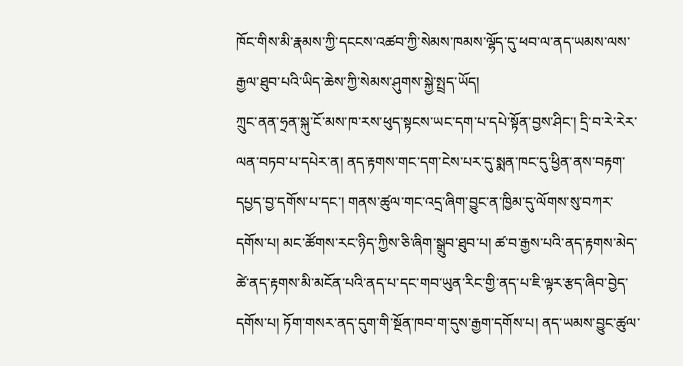ཁོང་གིས་མི་རྣམས་ཀྱི་དངངས་འཚབ་ཀྱི་སེམས་ཁམས་ལྷོད་དུ་ཕབ་ལ་ནད་ཡམས་ལས་རྒྱལ་ཐུབ་པའི་ཡིད་ཆེས་ཀྱི་སེམས་ཤུགས་སྐྱེ་སྤྲད་ཡོད།
ཀྲུང་ནན་ཧྲན་སྐུ་ངོ་མས་ཁ་རས་ཕུད་སྟངས་ཡང་དག་པ་དཔེ་སྟོན་བྱས་ཤིང་། དྲི་བ་རེ་རེར་ལན་བཏབ་པ་དཔེར་ན། ནད་རྟགས་གང་དག་ངེས་པར་དུ་སྨན་ཁང་དུ་ཕྱིན་ནས་བརྟག་དཔྱད་བྱ་དགོས་པ་དང་། གནས་ཚུལ་གང་འདྲ་ཞིག་བྱུང་ན་ཁྱིམ་དུ་ལོགས་སུ་བཀར་དགོས་པ། མང་ཚོགས་རང་ཉིད་ཀྱིས་ཅི་ཞིག་སྒྲུབ་ཐུབ་པ། ཚ་བ་རྒྱས་པའི་ནད་རྟགས་མེད་ཚེ་ནད་རྟགས་མི་མངོན་པའི་ནད་པ་དང་གབ་ཡུན་རིང་གྱི་ནད་པ་ཇི་ལྟར་རྩད་ཞིབ་བྱེད་དགོས་པ། ཏོག་གསར་ནད་དུག་གི་སྔོན་ཁབ་ག་དུས་རྒྱག་དགོས་པ། ནད་ཡམས་བྱུང་ཚུལ་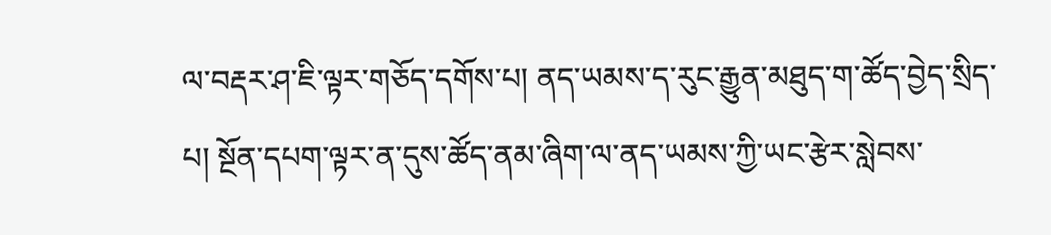ལ་བརྡར་ཤ་ཇི་ལྟར་གཅོད་དགོས་པ། ནད་ཡམས་ད་རུང་རྒྱུན་མཐུད་ག་ཚོད་བྱེད་སྲིད་པ། སྔོན་དཔག་ལྟར་ན་དུས་ཚོད་ནམ་ཞིག་ལ་ནད་ཡམས་ཀྱི་ཡང་རྩེར་སླེབས་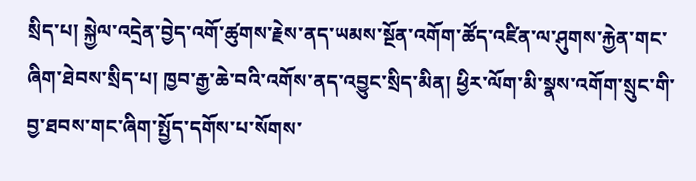སྲིད་པ། སྐྱེལ་འདྲེན་བྱེད་འགོ་ཚུགས་རྗེས་ནད་ཡམས་སྔོན་འགོག་ཚོད་འཛིན་ལ་ཤུགས་རྐྱེན་གང་ཞིག་ཐེབས་སྲིད་པ། ཁྱབ་རྒྱ་ཆེ་བའི་འགོས་ནད་འབྱུང་སྲིད་མིན། ཕྱིར་ལོག་མི་སྣས་འགོག་སྲུང་གི་བྱ་ཐབས་གང་ཞིག་སྤྱོད་དགོས་པ་སོགས་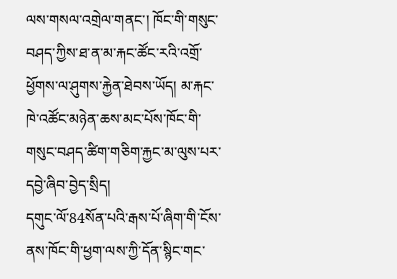ལས་གསལ་འགྲེལ་གནང་། ཁོང་གི་གསུང་བཤད་ཀྱིས་ཐ་ན་མ་རྐང་ཚོང་རའི་འགྲོ་ཕྱོགས་ལ་ཤུགས་རྐྱེན་ཐེབས་ཡོད། མ་རྐང་ཁེ་འཚོང་མཉེན་ཆས་མང་པོས་ཁོང་གི་གསུང་བཤད་ཚིག་གཅིག་རྐྱང་མ་ལུས་པར་དབྱེ་ཞིབ་བྱེད་སྲིད།
དགུང་ལོ་84སོན་པའི་རྒས་པོ་ཞིག་གི་ངོས་ནས་ཁོང་གི་ཕྱག་ལས་ཀྱི་དོན་སྙིང་གང་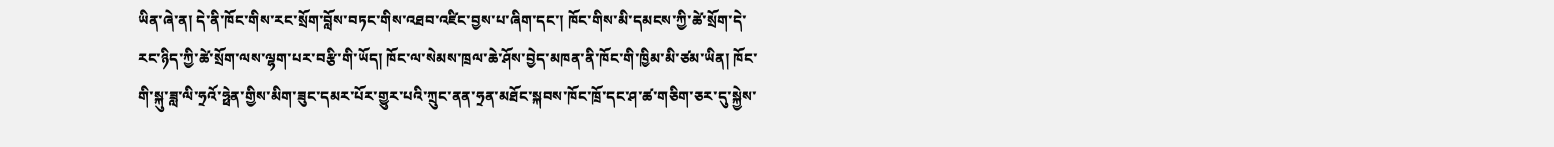ཡིན་ཞེ་ན། དེ་ནི་ཁོང་གིས་རང་སྲོག་བློས་བཏང་གིས་འཐབ་འཛིང་བྱས་པ་ཞིག་དང་། ཁོང་གིས་མི་དམངས་ཀྱི་ཚེ་སྲོག་དེ་རང་ཉིད་ཀྱི་ཚེ་སྲོག་ལས་ལྷག་པར་བརྩི་གི་ཡོད། ཁོང་ལ་སེམས་ཁྲལ་ཆེ་ཤོས་བྱེད་མཁན་ནི་ཁོང་གི་ཁྱིམ་མི་ཙམ་ཡིན། ཁོང་གི་སྐུ་ཟླ་ལི་ཧྲའོ་ཧྥེན་གྱིས་མིག་ཟུང་དམར་པོར་གྱུར་པའི་ཀྲུང་ནན་ཧྲན་མཐོང་སྐབས་ཁོང་ཁྲོ་དང་ཤ་ཚ་གཅིག་ཅར་དུ་སྐྱེས་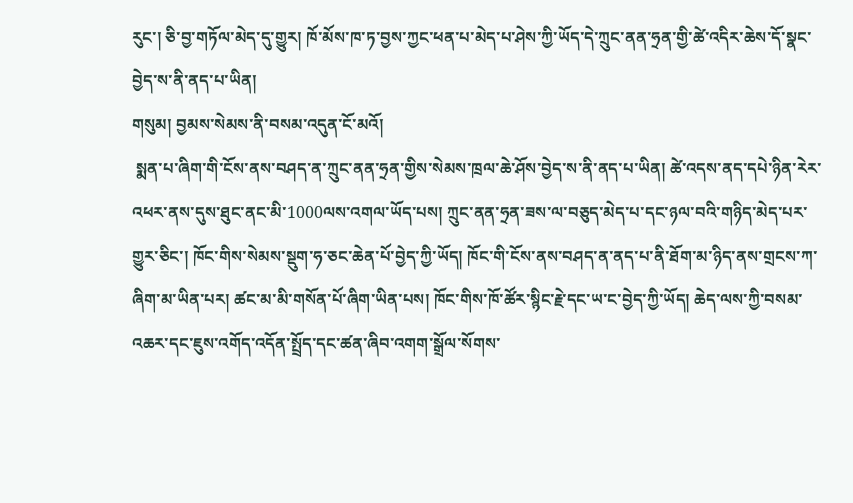རུང་། ཅི་བྱ་གཏོལ་མེད་དུ་གྱུར། ཁོ་མོས་ཁ་ཏ་བྱས་ཀྱང་ཕན་པ་མེད་པ་ཤེས་ཀྱི་ཡོད་དེ་ཀྲུང་ནན་ཧྲན་གྱི་ཚེ་འདིར་ཆེས་དོ་སྣང་བྱེད་ས་ནི་ནད་པ་ཡིན།
གསུམ། བྱམས་སེམས་ནི་བསམ་འདུན་ངོ་མའོ།
 སྨན་པ་ཞིག་གི་ངོས་ནས་བཤད་ན་ཀྲུང་ནན་ཧྲན་གྱིས་སེམས་ཁྲལ་ཆེ་ཤོས་བྱེད་ས་ནི་ནད་པ་ཡིན། ཚེ་འདས་ནད་དཔེ་ཉིན་རེར་འཕར་ནས་དུས་ཐུང་ནང་མི་1000ལས་འགལ་ཡོད་པས། ཀྲུང་ནན་ཧྲན་ཟས་ལ་བཅུད་མེད་པ་དང་ཉལ་བའི་གཉིད་མེད་པར་གྱུར་ཅིང་། ཁོང་གིས་སེམས་སྡུག་ཧ་ཅང་ཆེན་པོ་བྱེད་ཀྱི་ཡོད། ཁོང་གི་ངོས་ནས་བཤད་ན་ནད་པ་ནི་ཐོག་མ་ཉིད་ནས་གྲངས་ཀ་ཞིག་མ་ཡིན་པར། ཚང་མ་མི་གསོན་པོ་ཞིག་ཡིན་པས། ཁོང་གིས་ཁོ་ཚོར་སྙིང་རྗེ་དང་ཡ་ང་བྱེད་ཀྱི་ཡོད། ཆེད་ལས་ཀྱི་བསམ་འཆར་དང་ཇུས་འགོད་འདོན་སྤྲོད་དང་ཚན་ཞིབ་འགག་སྒྲོལ་སོགས་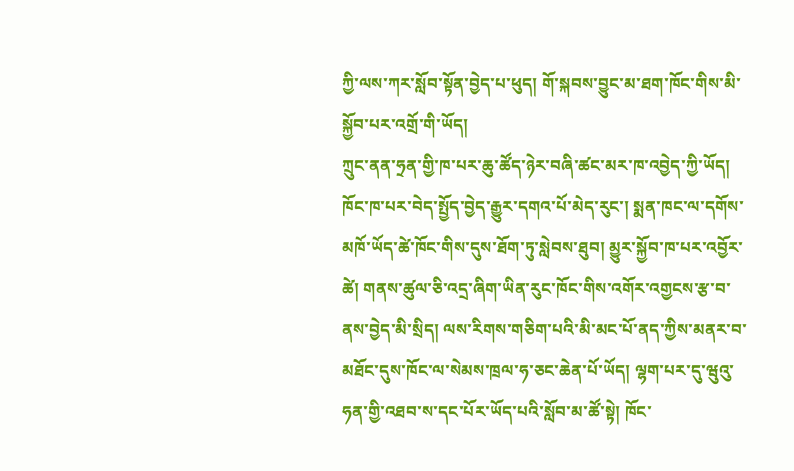ཀྱི་ལས་ཀར་སློབ་སྟོན་བྱེད་པ་ཕུད། གོ་སྐབས་བྱུང་མ་ཐག་ཁོང་གིས་མི་སྐྱོབ་པར་འགྲོ་གི་ཡོད།
ཀྲུང་ནན་ཧྲན་གྱི་ཁ་པར་ཆུ་ཚོད་ཉེར་བཞི་ཚང་མར་ཁ་འབྱེད་ཀྱི་ཡོད། ཁོང་ཁ་པར་བེད་སྤྱོད་བྱེད་རྒྱུར་དགའ་པོ་མེད་རུང་། སྨན་ཁང་ལ་དགོས་མཁོ་ཡོད་ཚེ་ཁོང་གིས་དུས་ཐོག་ཏུ་སླེབས་ཐུབ། མྱུར་སྐྱོབ་ཁ་པར་འབྱོར་ཚེ། གནས་ཚུལ་ཅི་འདྲ་ཞིག་ཡིན་རུང་ཁོང་གིས་འགོར་འགྱངས་རྩ་བ་ནས་བྱེད་མི་སྲིད། ལས་རིགས་གཅིག་པའི་མི་མང་པོ་ནད་ཀྱིས་མནར་བ་མཐོང་དུས་ཁོང་ལ་སེམས་ཁྲལ་ཧ་ཅང་ཆེན་པོ་ཡོད། ལྷག་པར་དུ་ཝུའུ་ཧན་གྱི་འཐབ་ས་དང་པོར་ཡོད་པའི་སློབ་མ་ཚོ་སྟེ། ཁོང་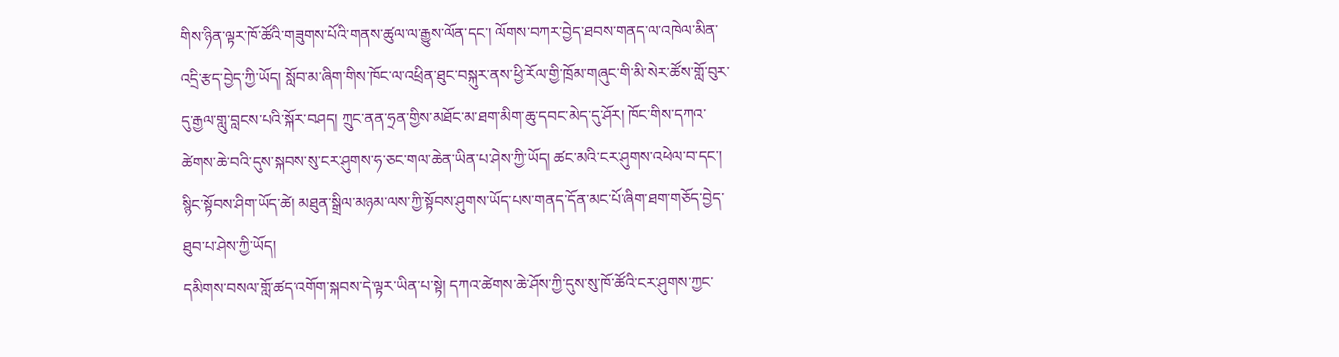གིས་ཉིན་ལྟར་ཁོ་ཚོའི་གཟུགས་པོའི་གནས་ཚུལ་ལ་རྒྱུས་ལོན་དང་། ལོགས་བཀར་བྱེད་ཐབས་གནད་ལ་འཁེལ་མིན་འདྲི་རྩད་བྱེད་ཀྱི་ཡོད། སློབ་མ་ཞིག་གིས་ཁོང་ལ་འཕྲིན་ཐུང་བསྐུར་ནས་ཕྱི་རོལ་གྱི་ཁྲོམ་གཞུང་གི་མི་སེར་ཚོས་གློ་བུར་དུ་རྒྱལ་གླུ་བླངས་པའི་སྐོར་བཤད། ཀྲུང་ནན་ཧྲན་གྱིས་མཐོང་མ་ཐག་མིག་ཆུ་དབང་མེད་དུ་ཤོར། ཁོང་གིས་དཀའ་ཚེགས་ཆེ་བའི་དུས་སྐབས་སུ་ངར་ཤུགས་ཧ་ཅང་གལ་ཆེན་ཡིན་པ་ཤེས་ཀྱི་ཡོད། ཚང་མའི་ངར་ཤུགས་འཕེལ་བ་དང་། སྙིང་སྟོབས་ཤིག་ཡོད་ཚེ། མཐུན་སྒྲིལ་མཉམ་ལས་ཀྱི་སྟོབས་ཤུགས་ཡོད་པས་གནད་དོན་མང་པོ་ཞིག་ཐག་གཅོད་བྱེད་ཐུབ་པ་ཤེས་ཀྱི་ཡོད།
དམིགས་བསལ་གློ་ཚད་འགོག་སྐབས་དེ་ལྟར་ཡིན་པ་སྟེ། དཀའ་ཚེགས་ཆེ་ཤོས་ཀྱི་དུས་སུ་ཁོ་ཚོའི་ངར་ཤུགས་ཀྱང་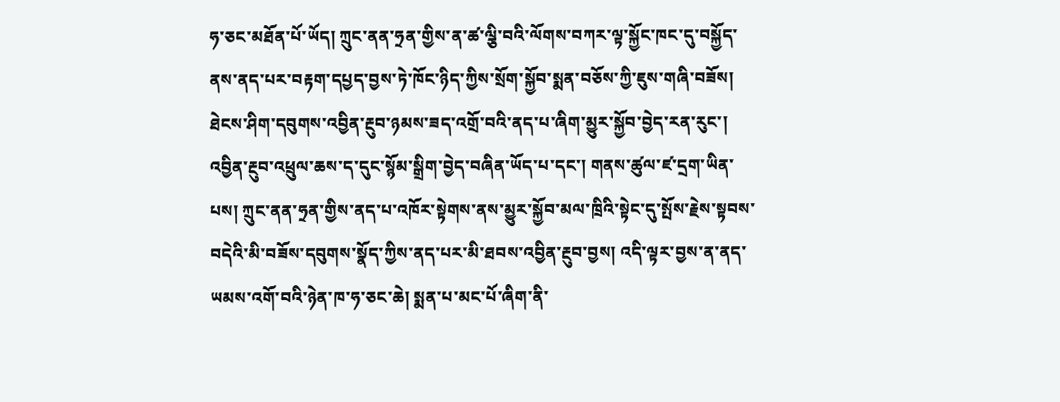ཧ་ཅང་མཐོན་པོ་ཡོད། ཀྲུང་ནན་ཧྲན་གྱིས་ན་ཚ་ལྕི་བའི་ལོགས་བཀར་ལྟ་སྐྱོང་ཁང་དུ་བསྐྱོད་ནས་ནད་པར་བརྟག་དཔྱད་བྱས་ཏེ་ཁོང་ཉིད་ཀྱིས་སྲོག་སྐྱོབ་སྨན་བཅོས་ཀྱི་ཇུས་གཞི་བཟོས། ཐེངས་ཤིག་དབུགས་འབྱིན་རྔུབ་ཉམས་ཟད་འགྲོ་བའི་ནད་པ་ཞིག་མྱུར་སྐྱོབ་བྱེད་རན་རུང་། འབྱིན་རྔུབ་འཕྲུལ་ཆས་ད་དུང་སྙོམ་སྒྲིག་བྱེད་བཞིན་ཡོད་པ་དང་། གནས་ཚུལ་ཛ་དྲག་ཡིན་པས། ཀྲུང་ནན་ཧྲན་གྱིས་ནད་པ་འཁོར་སྟེགས་ནས་མྱུར་སྐྱོབ་མལ་ཁྲིའི་སྟེང་དུ་སྤོས་རྗེས་སྟབས་བདེའི་མི་བཟོས་དབུགས་སྣོད་ཀྱིས་ནད་པར་མི་ཐབས་འབྱིན་རྔུབ་བྱས། འདི་ལྟར་བྱས་ན་ནད་ཡམས་འགོ་བའི་ཉེན་ཁ་ཧ་ཅང་ཆེ། སྨན་པ་མང་པོ་ཞིག་ནི་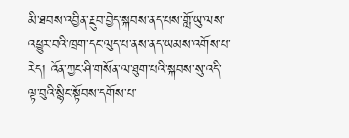མི་ཐབས་འབྱིན་རྔུབ་བྱེད་སྐབས་ནད་པས་གློ་ཡུ་ལས་འཕྱུར་བའི་ཁྲག་དང་ལུད་པ་ནས་ནད་ཡམས་འགོས་པ་རེད། འོན་ཀྱང་ཤི་གསོན་ལ་ཐུག་པའི་སྐབས་སུ་འདི་ལྟ་བུའི་སྙིང་སྟོབས་དགོས་པ་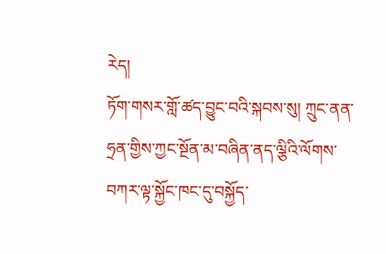རེད།
ཏོག་གསར་གློ་ཚད་བྱུང་བའི་སྐབས་སུ། ཀྲུང་ནན་ཧྲན་གྱིས་ཀྱང་སྔོན་མ་བཞིན་ནད་ལྕིའི་ལོགས་བཀར་ལྟ་སྐྱོང་ཁང་དུ་བསྐྱོད་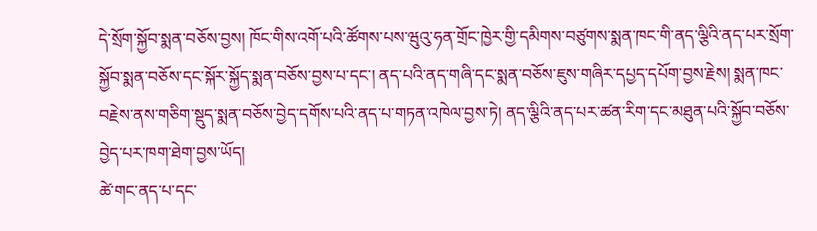དེ་སྲོག་སྐྱོབ་སྨན་བཅོས་བྱས། ཁོང་གིས་འགོ་པའི་ཚོགས་པས་ཝུའུ་ཧན་གྲོང་ཁྱེར་གྱི་དམིགས་བཙུགས་སྨན་ཁང་གི་ནད་ལྕིའི་ནད་པར་སྲོག་སྐྱོབ་སྨན་བཅོས་དང་སྐོར་སྐྱོད་སྨན་བཅོས་བྱས་པ་དང་། ནད་པའི་ནད་གཞི་དང་སྨན་བཅོས་ཇུས་གཞིར་དཔྱད་དཔོག་བྱས་རྗེས། སྨན་ཁང་བརྗེས་ནས་གཅིག་སྡུད་སྨན་བཅོས་བྱེད་དགོས་པའི་ནད་པ་གཏན་འཁེལ་བྱས་ཏེ། ནད་ལྕིའི་ནད་པར་ཚན་རིག་དང་མཐུན་པའི་སྐྱོབ་བཅོས་བྱེད་པར་ཁག་ཐེག་བྱས་ཡོད།
ཚེ་གང་ནད་པ་དང་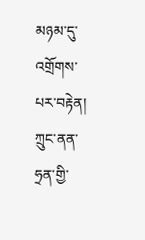མཉམ་དུ་འགྲོགས་པར་བརྟེན། ཀྲུང་ནན་ཧྲན་གྱི་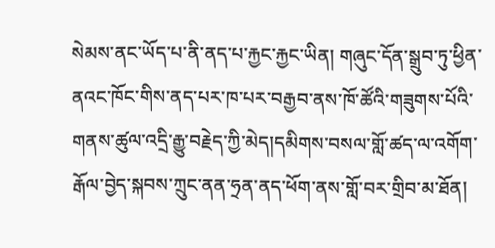སེམས་ནང་ཡོད་པ་ནི་ནད་པ་རྐྱང་རྐྱང་ཡིན། གཞུང་དོན་སྒྲུབ་ཏུ་ཕྱིན་ནའང་ཁོང་གིས་ནད་པར་ཁ་པར་བརྒྱབ་ནས་ཁོ་ཚོའི་གཟུགས་པོའི་གནས་ཚུལ་འདྲི་རྒྱུ་བརྗེད་ཀྱི་མེད།དམིགས་བསལ་གློ་ཚད་ལ་འགོག་རྒོལ་བྱེད་སྐབས་ཀྲུང་ནན་ཧྲན་ནད་ཕོག་ནས་གློ་བར་གྲིབ་མ་ཐོན།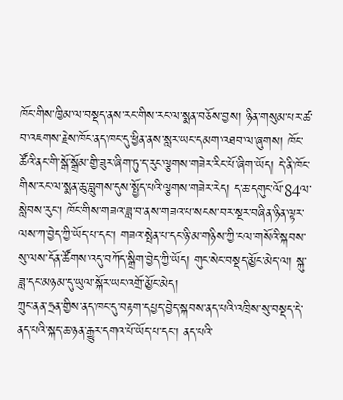ཁོང་གིས་ཁྱིམ་ལ་བསྡད་ནས་རང་གིས་རང་ལ་སྨན་བཅོས་བྱས། ཉིན་གསུམ་པར་ཚ་བ་འཇགས་རྗེས་ཁོང་ནད་ཁང་དུ་ཕྱིན་ནས་སླར་ཡང་དམག་འཐབ་ལ་ཞུགས། ཁོང་ཚོའི་ནང་གི་སྒོ་སྒྲོམ་གྱི་ཟུར་ཞིག་ཏུ་ད་རུང་ལྕགས་གཟེར་རིང་པོ་ཞིག་ཡོད། དེ་ནི་ཁོང་གིས་རང་ལ་སྨན་ཆུ་བླུགས་དུས་སྤྱོད་པའི་ལྕགས་གཟེར་རེད། ད་ཆ་དགུང་ལོ་84ལ་སླེབས་རུང་། ཁོང་གིས་གཟའ་ཟླ་བ་ནས་གཟའ་པ་སངས་བར་སྔར་བཞིན་ཉིན་ལྟར་ལས་ཀ་བྱེད་ཀྱི་ཡོད་པ་དང་། གཟའ་སྤེན་པ་དང་ཉི་མ་གཉིས་ཀྱི་ངལ་གསོའི་སྐབས་སུ་ལས་དོན་ཚོགས་འདུ་བཀོད་སྒྲིག་བྱེད་ཀྱི་ཡོད། གུང་སེང་བསྡད་མྱོང་མེད་ལ། སྐུ་ཟླ་དང་མཉམ་དུ་ཡུལ་སྐོར་ཡང་འགྲོ་མྱོང་མེད།
ཀྲུང་ནན་ཧྲན་གྱིས་ནད་ཁང་དུ་བརྟག་དཔྱད་བྱེད་སྐབས་ནད་པའི་འཁྲིས་སུ་བསྡད་དེ་ནད་པའི་སྐད་ཆ་ཉན་རྒྱུར་དགའ་པོ་ཡོད་པ་དང་། ནད་པའི་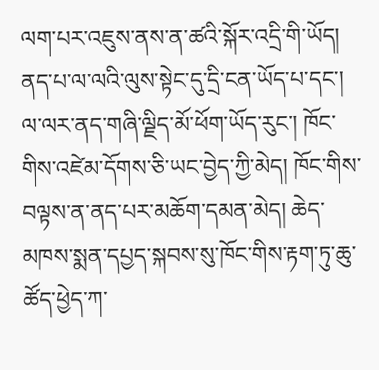ལག་པར་འཇུས་ནས་ན་ཚའི་སྐོར་འདྲི་གི་ཡོད། ནད་པ་ལ་ལའི་ལུས་སྟེང་དུ་དྲི་ངན་ཡོད་པ་དང་། ལ་ལར་ནད་གཞི་ལྗིད་མོ་ཕོག་ཡོད་རུང་། ཁོང་གིས་འཛེམ་དོགས་ཅི་ཡང་བྱེད་ཀྱི་མེད། ཁོང་གིས་བལྟས་ན་ནད་པར་མཆོག་དམན་མེད། ཆེད་མཁས་སྨན་དཔྱད་སྐབས་སུ་ཁོང་གིས་རྟག་ཏུ་ཆུ་ཚོད་ཕྱེད་ཀ་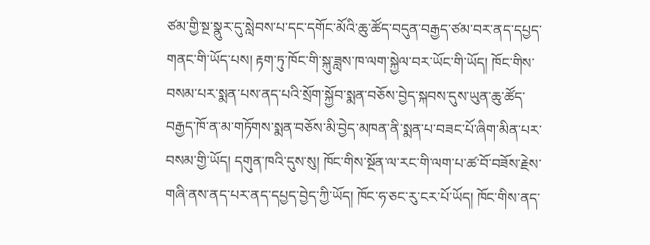ཙམ་གྱི་སྔ་སྣུར་དུ་སླེབས་པ་དང་དགོང་མོའི་ཆུ་ཚོད་བདུན་བརྒྱད་ཙམ་བར་ནད་དཔྱད་གནང་གི་ཡོད་པས། རྟག་ཏུ་ཁོང་གི་སྐུ་ཟླས་ཁ་ལག་སྐྱེལ་བར་ཡོང་གི་ཡོད། ཁོང་གིས་བསམ་པར་སྨན་པས་ནད་པའི་སྲོག་སྐྱོབ་སྨན་བཅོས་བྱེད་སྐབས་དུས་ཡུན་ཆུ་ཚོད་བརྒྱད་ཁོ་ན་མ་གཏོགས་སྨན་བཅོས་མི་བྱེད་མཁན་ནི་སྨན་པ་བཟང་པོ་ཞིག་མིན་པར་བསམ་གྱི་ཡོད། དགུན་ཁའི་དུས་སུ། ཁོང་གིས་སྔོན་ལ་རང་གི་ལག་པ་ཚ་བོ་བཟོས་རྗེས་གཞི་ནས་ནད་པར་ནད་དཔྱད་བྱེད་ཀྱི་ཡོད། ཁོང་ཧ་ཅང་རུ་ངར་པོ་ཡོད། ཁོང་གིས་ནད་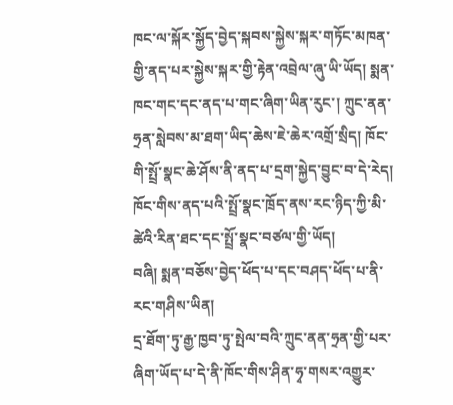ཁང་ལ་སྐོར་སྐྱོད་བྱེད་སྐབས་སྐྱེས་སྐར་གཏོང་མཁན་གྱི་ནད་པར་སྐྱེས་སྐར་གྱི་རྟེན་འབྲེལ་ཞུ་ཡི་ཡོད། སྨན་ཁང་གང་དང་ནད་པ་གང་ཞིག་ཡིན་རུང་། ཀྲུང་ནན་ཧྲན་སླེབས་མ་ཐག་ཡིད་ཆེས་ཇེ་ཆེར་འགྲོ་སྲིད། ཁོང་གི་སྤྲོ་སྣང་ཆེ་ཤོས་ནི་ནད་པ་དྲག་སྐྱེད་བྱུང་བ་དེ་རེད། ཁོང་གིས་ནད་པའི་སྤྲོ་སྣང་ཁྲོད་ནས་རང་ཉིད་ཀྱི་མི་ཚེའི་རིན་ཐང་དང་སྤྲོ་སྣང་བཙལ་གྱི་ཡོད།
བཞི། སྨན་བཅོས་བྱེད་ཕོད་པ་དང་བཤད་ཕོད་པ་ནི་རང་གཤིས་ཡིན།
དྲ་ཐོག་ཏུ་རྒྱ་ཁྱབ་ཏུ་སྤེལ་བའི་ཀྲུང་ནན་ཧྲན་གྱི་པར་ཞིག་ཡོད་པ་དེ་ནི་ཁོང་གིས་ཤིན་ཧྭ་གསར་འགྱུར་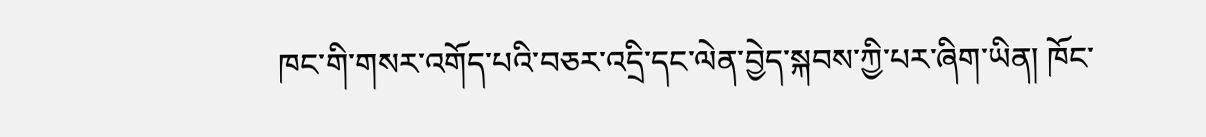ཁང་གི་གསར་འགོད་པའི་བཅར་འདྲི་དང་ལེན་བྱེད་སྐབས་ཀྱི་པར་ཞིག་ཡིན། ཁོང་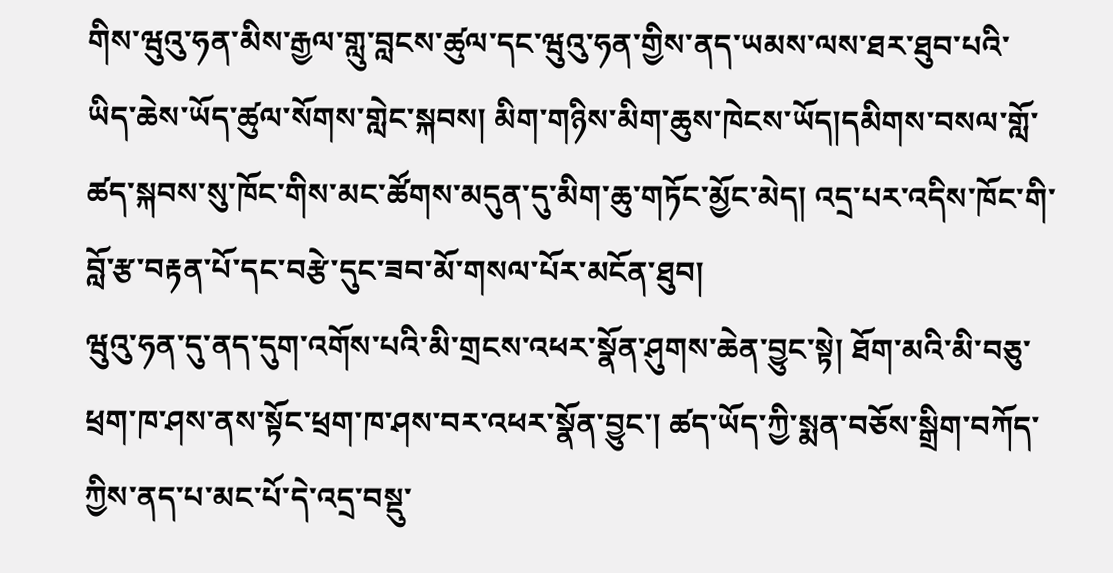གིས་ཝུའུ་ཧན་མིས་རྒྱལ་གླུ་བླངས་ཚུལ་དང་ཝུའུ་ཧན་གྱིས་ནད་ཡམས་ལས་ཐར་ཐུབ་པའི་ཡིད་ཆེས་ཡོད་ཚུལ་སོགས་གླེང་སྐབས། མིག་གཉིས་མིག་ཆུས་ཁེངས་ཡོད།དམིགས་བསལ་གློ་ཚད་སྐབས་སུ་ཁོང་གིས་མང་ཚོགས་མདུན་དུ་མིག་ཆུ་གཏོང་མྱོང་མེད། འདྲ་པར་འདིས་ཁོང་གི་བློ་རྩ་བརྟན་པོ་དང་བརྩེ་དུང་ཟབ་མོ་གསལ་པོར་མངོན་ཐུབ།
ཝུའུ་ཧན་དུ་ནད་དུག་འགོས་པའི་མི་གྲངས་འཕར་སྣོན་ཤུགས་ཆེན་བྱུང་སྟེ། ཐོག་མའི་མི་བཅུ་ཕྲག་ཁ་ཤས་ནས་སྟོང་ཕྲག་ཁ་ཤས་བར་འཕར་སྣོན་བྱུང་། ཚད་ཡོད་ཀྱི་སྨན་བཅོས་སྒྲིག་བཀོད་ཀྱིས་ནད་པ་མང་པོ་དེ་འདྲ་བསྡུ་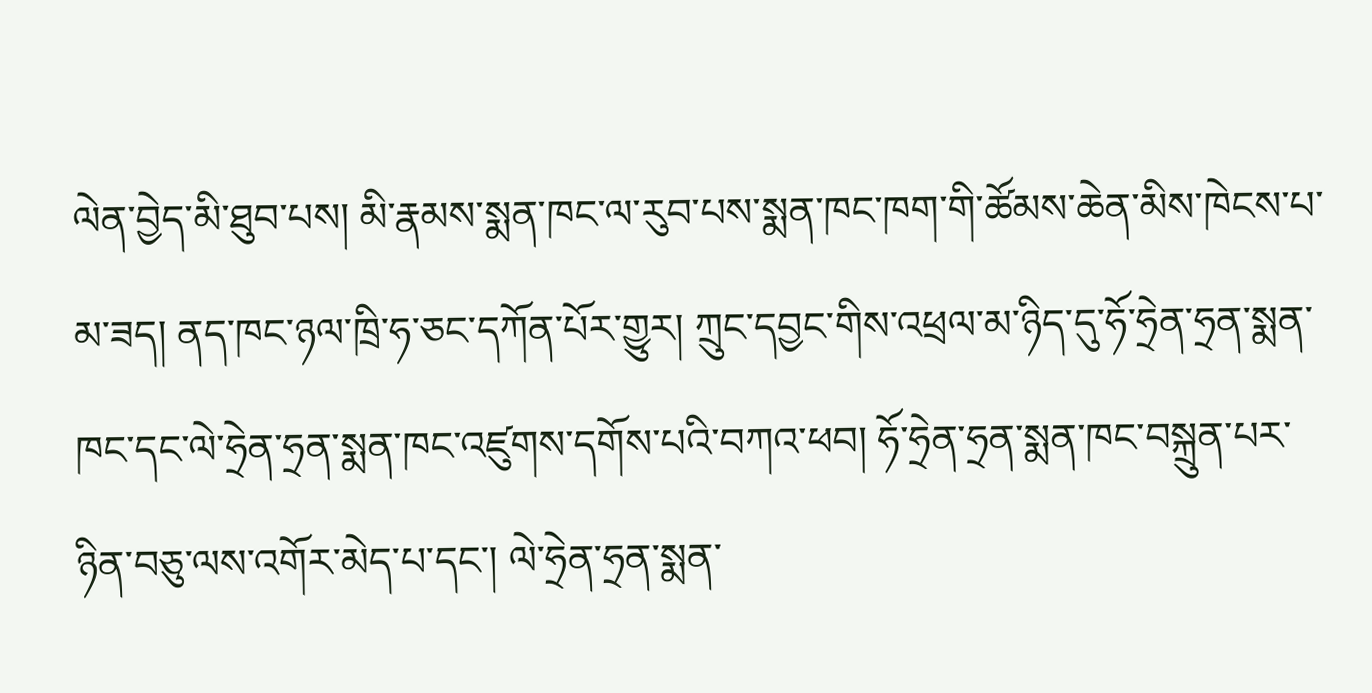ལེན་བྱེད་མི་ཐུབ་པས། མི་རྣམས་སྨན་ཁང་ལ་རུབ་པས་སྨན་ཁང་ཁག་གི་ཚོམས་ཆེན་མིས་ཁེངས་པ་མ་ཟད། ནད་ཁང་ཉལ་ཁྲི་ཧ་ཅང་དཀོན་པོར་གྱུར། ཀྲུང་དབྱང་གིས་འཕྲལ་མ་ཉིད་དུ་ཧོ་ཧྲེན་ཧྲན་སྨན་ཁང་དང་ལེ་ཧྲེན་ཧྲན་སྨན་ཁང་འཛུགས་དགོས་པའི་བཀའ་ཕབ། ཧོ་ཧྲེན་ཧྲན་སྨན་ཁང་བསྐྲུན་པར་ཉིན་བཅུ་ལས་འགོར་མེད་པ་དང་། ལེ་ཧྲེན་ཧྲན་སྨན་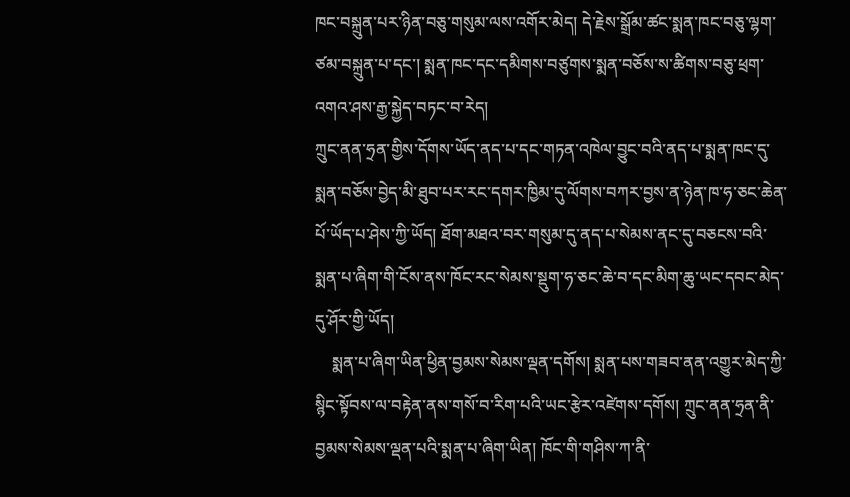ཁང་བསྐྲུན་པར་ཉིན་བཅུ་གསུམ་ལས་འགོར་མེད། དེ་རྗེས་སྒྲོམ་ཚང་སྨན་ཁང་བཅུ་ལྷག་ཙམ་བསྐྲུན་པ་དང་། སྨན་ཁང་དང་དམིགས་བཙུགས་སྨན་བཅོས་ས་ཚིགས་བཅུ་ཕྲག་འགའ་ཤས་རྒྱ་སྐྱེད་བཏང་བ་རེད།
ཀྲུང་ནན་ཧྲན་གྱིས་དོགས་ཡོད་ནད་པ་དང་གཏན་འཁེལ་བྱུང་བའི་ནད་པ་སྨན་ཁང་དུ་སྨན་བཅོས་བྱེད་མི་ཐུབ་པར་རང་དགར་ཁྱིམ་དུ་ལོགས་བཀར་བྱས་ན་ཉེན་ཁ་ཧ་ཅང་ཆེན་པོ་ཡོད་པ་ཤེས་ཀྱི་ཡོད། ཐོག་མཐའ་བར་གསུམ་དུ་ནད་པ་སེམས་ནང་དུ་བཅངས་བའི་སྨན་པ་ཞིག་གི་ངོས་ནས་ཁོང་རང་སེམས་སྡུག་ཧ་ཅང་ཆེ་བ་དང་མིག་ཆུ་ཡང་དབང་མེད་དུ་ཤོར་གྱི་ཡོད།
    སྨན་པ་ཞིག་ཡིན་ཕྱིན་བྱམས་སེམས་ལྡན་དགོས། སྨན་པས་གཟབ་ནན་འགྱུར་མེད་ཀྱི་སྙིང་སྟོབས་ལ་བརྟེན་ནས་གསོ་བ་རིག་པའི་ཡང་རྩེར་འཛེགས་དགོས། ཀྲུང་ནན་ཧྲན་ནི་བྱམས་སེམས་ལྡན་པའི་སྨན་པ་ཞིག་ཡིན། ཁོང་གི་གཤིས་ཀ་ནི་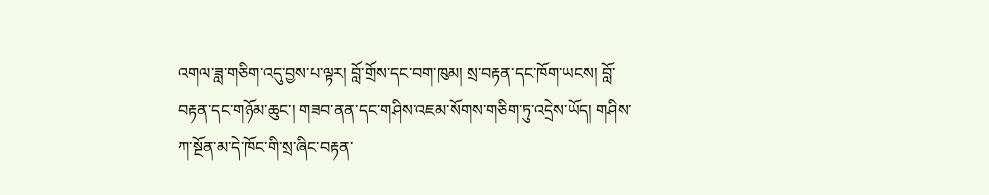འགལ་ཟླ་གཅིག་འདུ་བྱས་པ་ལྟར། བློ་གྲོས་དང་བག་ཁུམ། སྲ་བརྟན་དང་ཁོག་ཡངས། བློ་བརྟན་དང་གཉོམ་ཆུང་། གཟབ་ནན་དང་གཤིས་འཇམ་སོགས་གཅིག་ཏུ་འདྲེས་ཡོད། གཤིས་ཀ་སྔོན་མ་དེ་ཁོང་གི་སྲ་ཞིང་བརྟན་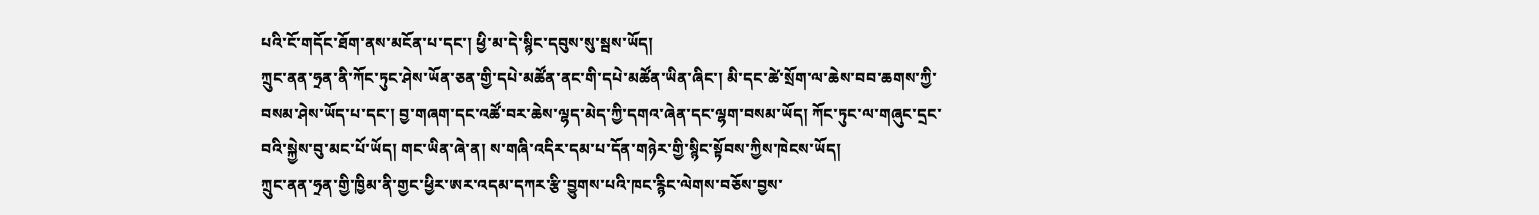པའི་ངོ་གདོང་ཐོག་ནས་མངོན་པ་དང་། ཕྱི་མ་དེ་སྙིང་དབུས་སུ་སྦས་ཡོད།
ཀྲུང་ནན་ཧྲན་ནི་ཀོང་ཏུང་ཤེས་ཡོན་ཅན་གྱི་དཔེ་མཚོན་ནང་གི་དཔེ་མཚོན་ཡིན་ཞིང་། མི་དང་ཚེ་སྲོག་ལ་ཆེས་བབ་ཆགས་ཀྱི་བསམ་ཤེས་ཡོད་པ་དང་། བྱ་གཞག་དང་འཚོ་བར་ཆེས་ལྷད་མེད་ཀྱི་དགའ་ཞེན་དང་ལྷག་བསམ་ཡོད། ཀོང་ཏུང་ལ་གཞུང་དྲང་བའི་སྐྱེས་བུ་མང་པོ་ཡོད། གང་ཡིན་ཞེ་ན། ས་གཞི་འདིར་དམ་པ་དོན་གཉེར་གྱི་སྙིང་སྟོབས་ཀྱིས་ཁེངས་ཡོད།
ཀྲུང་ནན་ཧྲན་གྱི་ཁྱིམ་ནི་གྱང་ཕྱིར་ཨར་འདམ་དཀར་རྩི་བྱུགས་པའི་ཁང་རྙིང་ལེགས་བཅོས་བྱས་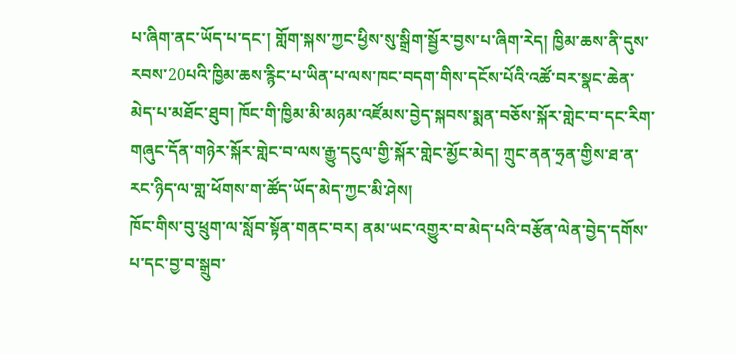པ་ཞིག་ནང་ཡོད་པ་དང་། གློག་སྐས་ཀྱང་ཕྱིས་སུ་སྒྲིག་སྦྱོར་བྱས་པ་ཞིག་རེད། ཁྱིམ་ཆས་ནི་དུས་རབས་20པའི་ཁྱིམ་ཆས་རྙིང་པ་ཡིན་པ་ལས་ཁང་བདག་གིས་དངོས་པོའི་འཚོ་བར་སྣང་ཆེན་མེད་པ་མཐོང་ཐུབ། ཁོང་གི་ཁྱིམ་མི་མཉམ་འཛོམས་བྱེད་སྐབས་སྨན་བཅོས་སྐོར་གླེང་བ་དང་རིག་གཞུང་དོན་གཉེར་སྐོར་གླེང་བ་ལས་རྒྱུ་དངུལ་གྱི་སྐོར་གླེང་མྱོང་མེད། ཀྲུང་ནན་ཧྲན་གྱིས་ཐ་ན་རང་ཉིད་ལ་གླ་ཕོགས་ག་ཚོད་ཡོད་མེད་ཀྱང་མི་ཤེས།
ཁོང་གིས་བུ་ཕྲུག་ལ་སློབ་སྟོན་གནང་བར། ནམ་ཡང་འགྱུར་བ་མེད་པའི་བརྩོན་ལེན་བྱེད་དགོས་པ་དང་བྱ་བ་སྒྲུབ་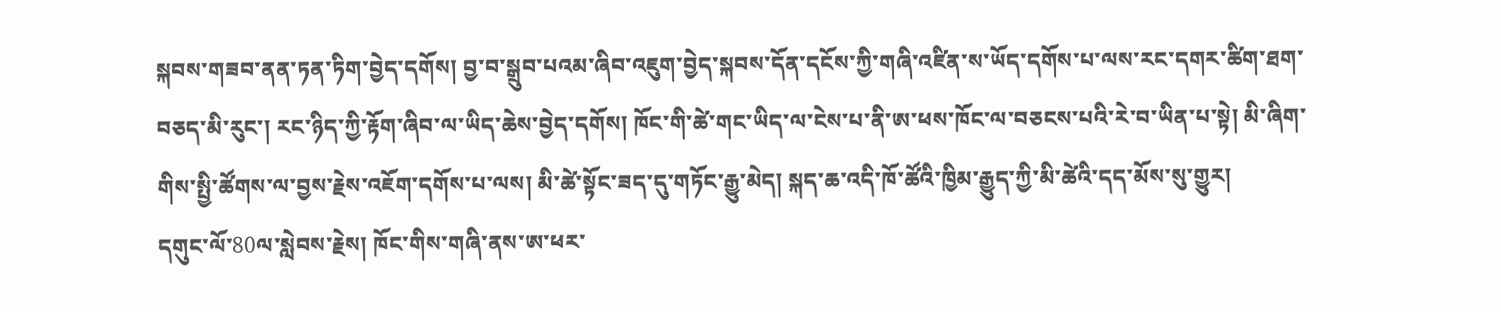སྐབས་གཟབ་ནན་ཏན་ཏིག་བྱེད་དགོས། བྱ་བ་སྒྲུབ་པའམ་ཞིབ་འཇུག་བྱེད་སྐབས་དོན་དངོས་ཀྱི་གཞི་འཛིན་ས་ཡོད་དགོས་པ་ལས་རང་དགར་ཚིག་ཐག་བཅད་མི་རུང་། རང་ཉིད་ཀྱི་རྟོག་ཞིབ་ལ་ཡིད་ཆེས་བྱེད་དགོས། ཁོང་གི་ཚེ་གང་ཡིད་ལ་ངེས་པ་ནི་ཨ་ཕས་ཁོང་ལ་བཅངས་པའི་རེ་བ་ཡིན་པ་སྟེ། མི་ཞིག་གིས་སྤྱི་ཚོགས་ལ་བྱས་རྗེས་འཇོག་དགོས་པ་ལས། མི་ཚེ་སྟོང་ཟད་དུ་གཏོང་རྒྱུ་མེད། སྐད་ཆ་འདི་ཁོ་ཚོའི་ཁྱིམ་རྒྱུད་ཀྱི་མི་ཚེའི་དད་མོས་སུ་གྱུར།
དགུང་ལོ་80ལ་སླེབས་རྗེས། ཁོང་གིས་གཞི་ནས་ཨ་ཕར་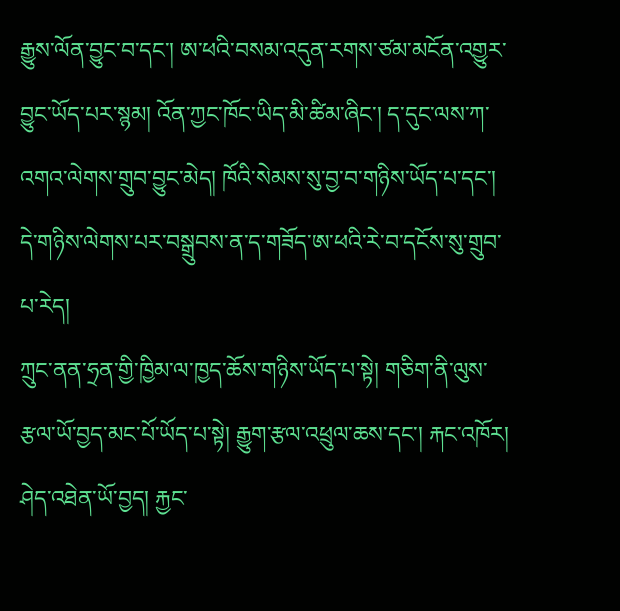རྒྱུས་ལོན་བྱུང་བ་དང་། ཨ་ཕའི་བསམ་འདུན་རགས་ཙམ་མངོན་འགྱུར་བྱུང་ཡོད་པར་སྙམ། འོན་ཀྱང་ཁོང་ཡིད་མི་ཚིམ་ཞིང་། ད་དུང་ལས་ཀ་འགའ་ལེགས་གྲུབ་བྱུང་མེད། ཁོའི་སེམས་སུ་བྱ་བ་གཉིས་ཡོད་པ་དང་། དེ་གཉིས་ལེགས་པར་བསྒྲུབས་ན་ད་གཟོད་ཨ་ཕའི་རེ་བ་དངོས་སུ་གྲུབ་པ་རེད།
ཀྲུང་ནན་ཧྲན་གྱི་ཁྱིམ་ལ་ཁྱད་ཆོས་གཉིས་ཡོད་པ་སྟེ། གཅིག་ནི་ལུས་རྩལ་ཡོ་བྱད་མང་པོ་ཡོད་པ་སྟེ། རྒྱུག་རྩལ་འཕྲུལ་ཆས་དང་། རྐང་འཁོར། ཤེད་འཐེན་ཡོ་བྱད། རྐྱང་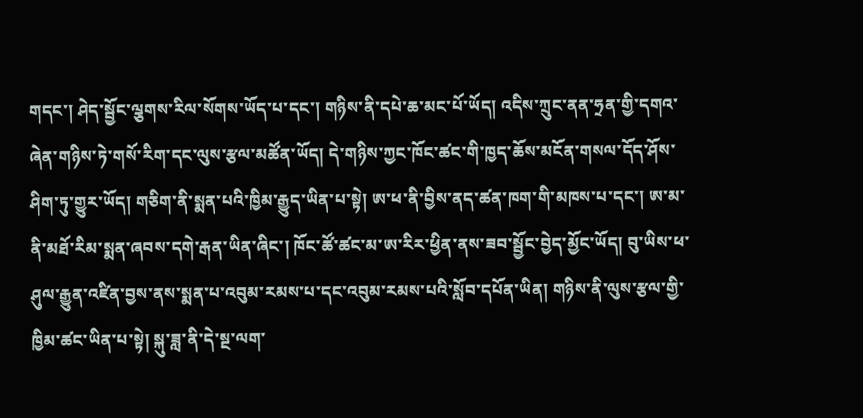གདང་། ཤེད་སྦྱོང་ལྕགས་རིལ་སོགས་ཡོད་པ་དང་། གཉིས་ནི་དཔེ་ཆ་མང་པོ་ཡོད། འདིས་ཀྲུང་ནན་ཧྲན་གྱི་དགའ་ཞེན་གཉིས་ཏེ་གསོ་རིག་དང་ལུས་རྩལ་མཚོན་ཡོད། དེ་གཉིས་ཀྱང་ཁོང་ཚང་གི་ཁྱད་ཆོས་མངོན་གསལ་དོད་ཤོས་ཤིག་ཏུ་གྱུར་ཡོད། གཅིག་ནི་སྨན་པའི་ཁྱིམ་རྒྱུད་ཡིན་པ་སྟེ། ཨ་ཕ་ནི་བྱིས་ནད་ཚན་ཁག་གི་མཁས་པ་དང་། ཨ་མ་ནི་མཐོ་རིམ་སྨན་ཞབས་དགེ་རྒན་ཡིན་ཞིང་། ཁོང་ཚོ་ཚང་མ་ཨ་རིར་ཕྱིན་ནས་ཟབ་སྦྱོང་བྱེད་མྱོང་ཡོད། བུ་ཡིས་ཕ་ཤུལ་རྒྱུན་འཛིན་བྱས་ནས་སྨན་པ་འབུམ་རམས་པ་དང་འབུམ་རམས་པའི་སློབ་དཔོན་ཡིན། གཉིས་ནི་ལུས་རྩལ་གྱི་ཁྱིམ་ཚང་ཡིན་པ་སྟེ། སྐུ་ཟླ་ནི་དེ་སྔ་ལག་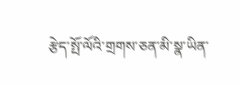རྩེད་སྤོ་ལོའི་གྲགས་ཅན་མི་སྣ་ཡིན་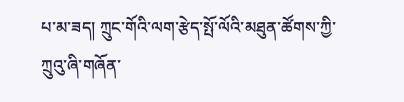པ་མ་ཟད། ཀྲུང་གོའི་ལག་རྩེད་སྤོ་ལོའི་མཐུན་ཚོགས་ཀྱི་ཀྲུའུ་ཞི་གཞོན་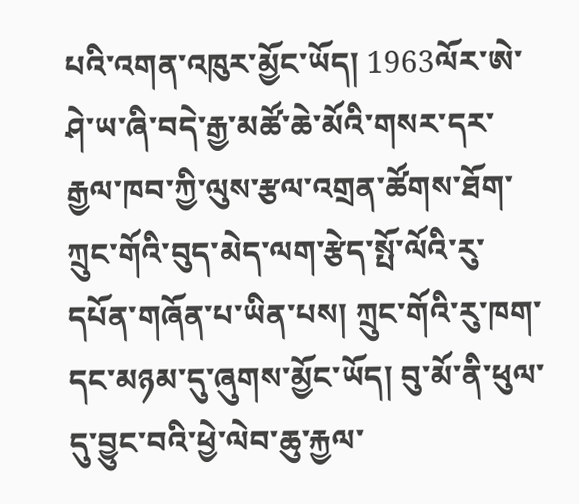པའི་འགན་འཁུར་མྱོང་ཡོད། 1963ལོར་ཨེ་ཤེ་ཡ་ཞི་བདེ་རྒྱ་མཚོ་ཆེ་མོའི་གསར་དར་རྒྱལ་ཁབ་ཀྱི་ལུས་རྩལ་འགྲན་ཚོགས་ཐོག་ཀྲུང་གོའི་བུད་མེད་ལག་རྩེད་སྤོ་ལོའི་རུ་དཔོན་གཞོན་པ་ཡིན་པས། ཀྲུང་གོའི་རུ་ཁག་དང་མཉམ་དུ་ཞུགས་མྱོང་ཡོད། བུ་མོ་ནི་ཕུལ་དུ་བྱུང་བའི་ཕྱེ་ལེབ་ཆུ་རྐྱལ་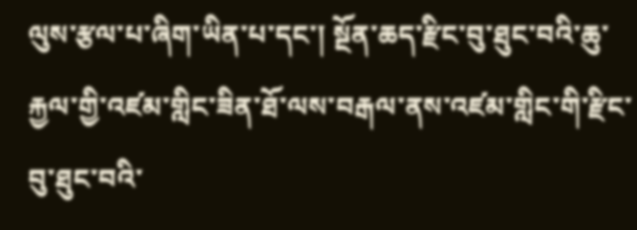ལུས་རྩལ་པ་ཞིག་ཡིན་པ་དང་། སྔོན་ཆད་རྫིང་བུ་ཐུང་བའི་ཆུ་རྐྱལ་གྱི་འཛམ་གླིང་ཟིན་ཐོ་ལས་བརྒལ་ནས་འཛམ་གླིང་གི་རྫིང་བུ་ཐུང་བའི་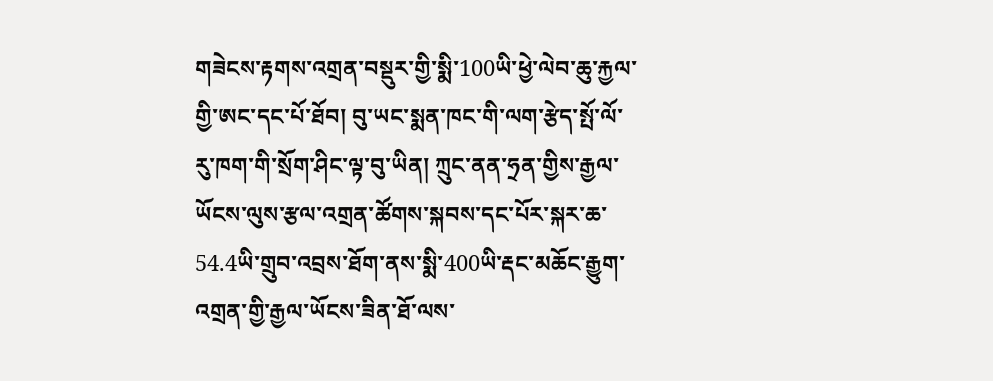གཟེངས་རྟགས་འགྲན་བསྡུར་གྱི་སྨི་100ཡི་ཕྱེ་ལེབ་ཆུ་རྐྱལ་གྱི་ཨང་དང་པོ་ཐོབ། བུ་ཡང་སྨན་ཁང་གི་ལག་རྩེད་སྤོ་ལོ་རུ་ཁག་གི་སྲོག་ཤིང་ལྟ་བུ་ཡིན། ཀྲུང་ནན་ཧྲན་གྱིས་རྒྱལ་ཡོངས་ལུས་རྩལ་འགྲན་ཚོགས་སྐབས་དང་པོར་སྐར་ཆ་54.4ཡི་གྲུབ་འབྲས་ཐོག་ནས་སྨི་400ཡི་རྡང་མཆོང་རྒྱུག་འགྲན་གྱི་རྒྱལ་ཡོངས་ཟིན་ཐོ་ལས་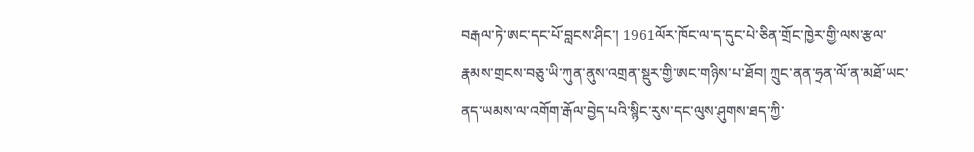བརྒལ་ཏེ་ཨང་དང་པོ་བླངས་ཤིང་། 1961ལོར་ཁོང་ལ་ད་དུང་པེ་ཅིན་གྲོང་ཁྱེར་གྱི་ལས་རྩལ་རྣམས་གྲངས་བཅུ་ཡི་ཀུན་ནུས་འགྲན་སྡུར་གྱི་ཨང་གཉིས་པ་ཐོབ། ཀྲུང་ནན་ཧྲན་ལོ་ན་མཐོ་ཡང་ནད་ཡམས་ལ་འགོག་རྒོལ་བྱེད་པའི་སྙིང་རུས་དང་ལུས་ཤུགས་ཐད་ཀྱི་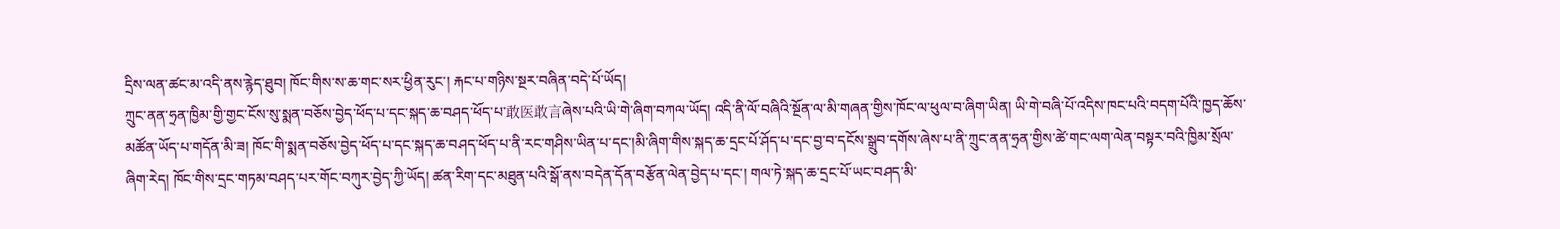དྲིས་ལན་ཚང་མ་འདི་ནས་རྙེད་ཐུབ། ཁོང་གིས་ས་ཆ་གང་སར་ཕྱིན་རུང་། རྐང་པ་གཉིས་སྔར་བཞིན་བདེ་པོ་ཡོད།
ཀྲུང་ནན་ཧྲན་ཁྱིམ་གྱི་གྱང་ངོས་སུ་སྨན་བཅོས་བྱེད་ཕོད་པ་དང་སྐད་ཆ་བཤད་ཕོད་པ་敢医敢言ཞེས་པའི་ཡི་གེ་ཞིག་བཀལ་ཡོད། འདི་ནི་ལོ་བཞིའི་སྔོན་ལ་མི་གཞན་གྱིས་ཁོང་ལ་ཕུལ་བ་ཞིག་ཡིན། ཡི་གེ་བཞི་པོ་འདིས་ཁང་པའི་བདག་པོའི་ཁྱད་ཆོས་མཚོན་ཡོད་པ་གདོན་མི་ཟ། ཁོང་གི་སྨན་བཅོས་བྱེད་ཕོད་པ་དང་སྐད་ཆ་བཤད་ཕོད་པ་ནི་རང་གཤིས་ཡིན་པ་དང་།མི་ཞིག་གིས་སྐད་ཆ་དྲང་པོ་ཤོད་པ་དང་བྱ་བ་དངོས་སྒྲུབ་དགོས་ཞེས་པ་ནི་ཀྲུང་ནན་ཧྲན་གྱིས་ཚེ་གང་ལག་ལེན་བསྟར་བའི་ཁྱིམ་སྲོལ་ཞིག་རེད། ཁོང་གིས་དྲང་གཏམ་བཤད་པར་གོང་བཀུར་བྱེད་ཀྱི་ཡོད། ཚན་རིག་དང་མཐུན་པའི་སྒོ་ནས་བདེན་དོན་བརྩོན་ལེན་བྱེད་པ་དང་། གལ་ཏེ་སྐད་ཆ་དྲང་པོ་ཡང་བཤད་མི་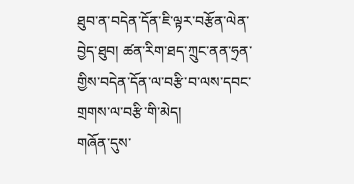ཐུབ་ན་བདེན་དོན་ཇི་ལྟར་བརྩོན་ལེན་བྱེད་ཐུབ། ཚན་རིག་ཐད་ཀྲུང་ནན་ཧྲན་གྱིས་བདེན་དོན་ལ་བརྩི་བ་ལས་དབང་གྲགས་ལ་བརྩི་གི་མེད།
གཞོན་དུས་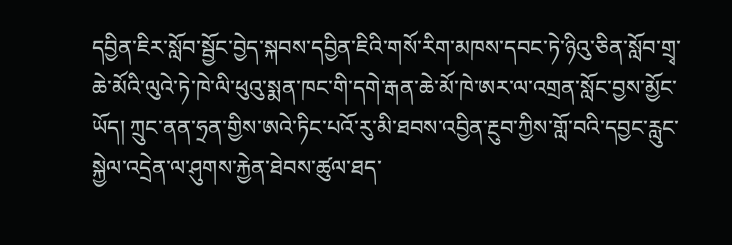དབྱིན་ཇིར་སློབ་སྦྱོང་བྱེད་སྐབས་དབྱིན་ཇིའི་གསོ་རིག་མཁས་དབང་ཏེ་ཉིའུ་ཅིན་སློབ་གྲྭ་ཆེ་མོའི་ལུའེ་ཏེ་ཁེ་ལི་ཕུའུ་སྨན་ཁང་གི་དགེ་རྒན་ཆེ་མོ་ཁེ་ཨར་ལ་འགྲན་སློང་བྱས་མྱོང་ཡོད། ཀྲུང་ནན་ཧྲན་གྱིས་ཨའེ་ཏིང་པའོ་རུ་མི་ཐབས་འབྱིན་རྔུབ་ཀྱིས་གློ་བའི་དབྱང་རླུང་སྐྱེལ་འདྲེན་ལ་ཤུགས་རྐྱེན་ཐེབས་ཚུལ་ཐད་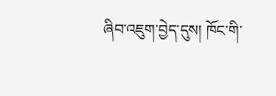ཞིབ་འཇུག་བྱེད་དུས། ཁོང་གི་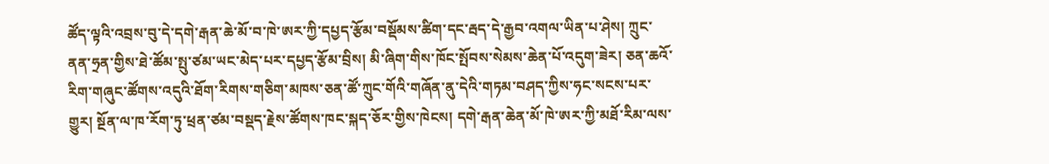ཚོད་ལྟའི་འབྲས་བུ་དེ་དགེ་རྒན་ཆེ་མོ་བ་ཁེ་ཨར་ཀྱི་དཔྱད་རྩོམ་བསྡོམས་ཚིག་དང་རྦད་དེ་རྒྱབ་འགལ་ཡིན་པ་ཤེས། ཀྲུང་ནན་ཧྲན་གྱིས་ཐེ་ཚོམ་སྤུ་ཙམ་ཡང་མེད་པར་དཔྱད་རྩོམ་བྲིས། མི་ཞིག་གིས་ཁོང་སྤོབས་སེམས་ཆེན་པོ་འདུག་ཟེར། ཅན་ཆའོ་རིག་གཞུང་ཚོགས་འདུའི་ཐོག་རིགས་གཅིག་མཁས་ཅན་ཚོ་ཀྲུང་གོའི་གཞོན་ནུ་དེའི་གཏམ་བཤད་ཀྱིས་ཧང་སངས་པར་གྱུར། སྔོན་ལ་ཁ་རོག་ཏུ་ཕྲན་ཙམ་བསྡད་རྗེས་ཚོགས་ཁང་སྐད་ཅོར་གྱིས་ཁེངས། དགེ་རྒན་ཆེན་མོ་ཁེ་ཨར་ཀྱི་མཐོ་རིམ་ལས་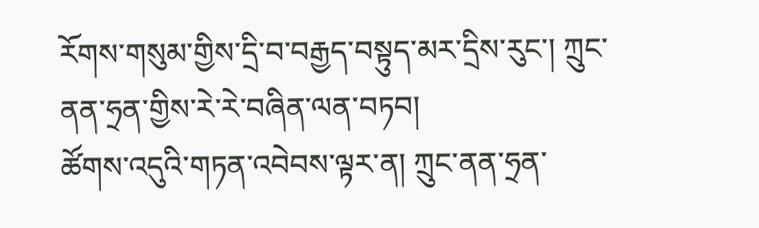རོགས་གསུམ་གྱིས་དྲི་བ་བརྒྱད་བསྟུད་མར་དྲིས་རུང་། ཀྲུང་ནན་ཧྲན་གྱིས་རེ་རེ་བཞིན་ལན་བཏབ།
ཚོགས་འདུའི་གཏན་འབེབས་ལྟར་ན། ཀྲུང་ནན་ཧྲན་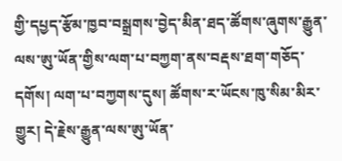གྱི་དཔྱད་རྩོམ་ཁྱབ་བསྒྲགས་བྱེད་མིན་ཐད་ཚོགས་ཞུགས་རྒྱུན་ལས་ཨུ་ཡོན་གྱིས་ལག་པ་བཀྱག་ནས་བརྡས་ཐག་གཅོད་དགོས། ལག་པ་བཀྱགས་དུས། ཚོགས་ར་ཡོངས་ཁུ་སིམ་མིར་གྱུར། དེ་རྗེས་རྒྱུན་ལས་ཨུ་ཡོན་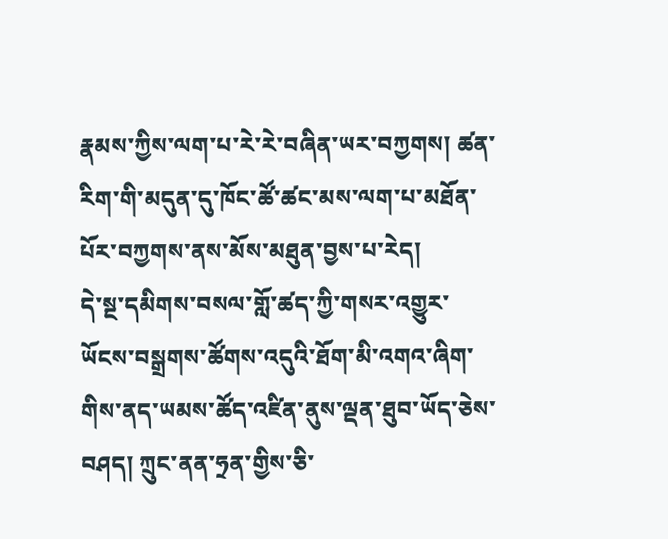རྣམས་ཀྱིས་ལག་པ་རེ་རེ་བཞིན་ཡར་བཀྱགས། ཚན་རིག་གི་མདུན་དུ་ཁོང་ཚོ་ཚང་མས་ལག་པ་མཐོན་པོར་བཀྱགས་ནས་མོས་མཐུན་བྱས་པ་རེད།
དེ་སྔ་དམིགས་བསལ་གློ་ཚད་ཀྱི་གསར་འགྱུར་ཡོངས་བསྒྲགས་ཚོགས་འདུའི་ཐོག་མི་འགའ་ཞིག་གིས་ནད་ཡམས་ཚོད་འཛིན་ནུས་ལྡན་ཐུབ་ཡོད་ཅེས་བཤད། ཀྲུང་ནན་ཧྲན་གྱིས་ཅི་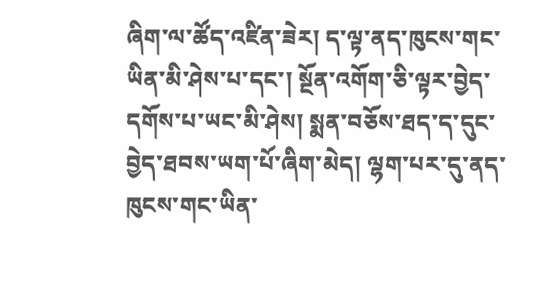ཞིག་ལ་ཚོད་འཛིན་ཟེར། ད་ལྟ་ནད་ཁུངས་གང་ཡིན་མི་ཤེས་པ་དང་། སྔོན་འགོག་ཅི་ལྟར་བྱེད་དགོས་པ་ཡང་མི་ཤེས། སྨན་བཅོས་ཐད་ད་དུང་བྱེད་ཐབས་ཡག་པོ་ཞིག་མེད། ལྷག་པར་དུ་ནད་ཁུངས་གང་ཡིན་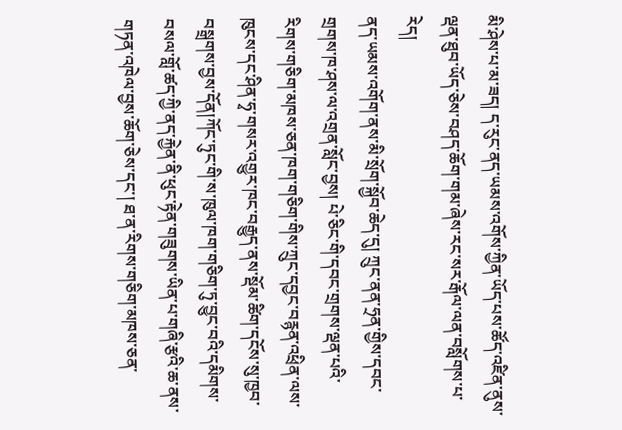མི་ཤེས་པ་མ་ཟད། ད་རུང་ནད་ཡམས་འགོས་ཀྱིན་ཡོད་པས་ཚོད་འཛིན་ནུས་ལྡན་ཐུབ་ཡོད་ཅེས་བཤད་ཆོག་གམ་ཞེས་རང་སར་རྒོལ་ལན་བསློགས་པ་རེད།
ནད་ཡམས་འགོག་ནས་མི་སྲོག་སྐྱོབ་ཆེད་དུ། ཀྲུང་ནན་ཧྲན་གྱིས་དབང་གྲགས་ཁ་ཤས་ལ་འགྲན་སློང་བྱས། པེ་ཅིང་གི་དབང་གྲགས་ལྡན་པའི་རིགས་གཅིག་མཁས་ཅན་ཁག་གཅིག་གིས་ཀྲུང་དབྱང་བརྙན་འཕྲིན་ལས་ཁུངས་དང་ཤིན་ཧྭ་གསར་འགྱུར་ཁང་བརྒྱུད་ནས་སྡོམ་ཚིག་དངོས་སུ་ཁྱབ་བསྒྲགས་བྱས་དོན།ཀོང་ཏུང་གི་ས་ཁུལ་ཁག་གཅིག་ཏུ་བྱུང་བའི་དམིགས་བསལ་གློ་ཚད་ཀྱི་ནད་རྐྱེན་ནི་ཕུང་རྟེན་གཟུགས་ཡིན་པ་གཞི་རྩའི་ཆ་ནས་གཏན་འཁེལ་བྱས་ཆོག་ཅེས་དང་། ཐ་ན་རིགས་གཅིག་མཁས་ཅན་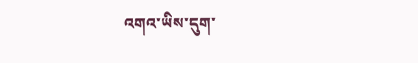འགའ་ཡིས་དུག་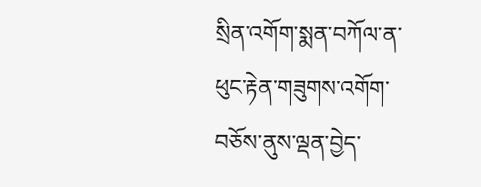སྲིན་འགོག་སྨན་བཀོལ་ན་ཕུང་རྟེན་གཟུགས་འགོག་བཅོས་ནུས་ལྡན་བྱེད་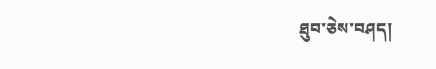ཐུབ་ཅེས་བཤད།